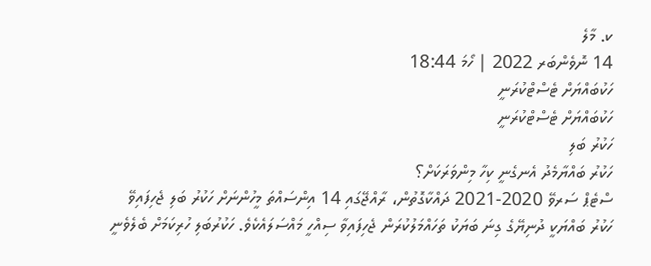ކ. މާލެ
14 ނޮވެންބަރ 2022 | ހޯމަ 18:44
ހަކުބައްޔަށް ޓެސްޓްކުރަނީ
ހަކުބައްޔަށް ޓެސްޓްކުރަނީ
ހަކުރު ބަލި
ހަކުރު ބައްޔާމެދު އެނގެނީ ކިހާ މިންވަރަކަށް؟
ސްޓެޕް ސަރވޭ 2020-2021 ދައްކާގޮތުން، ރާއްޖޭގައި 14 އިންސައްތަ މީހުންނަށް ހަކުރު ބަލި ޖެހިފައިވޭ
ހަކުރު ބައްޔަކީ ދުނިޔޭގެ ގިނަ ބަޔަކު ތަހައްމަލުކުރަން ޖެހިފައިވާ ސިއްހީ މައްސަލައެކެވެ. ހަކުރުބަލި ހުރިކަމަށް ބެލެވެނީ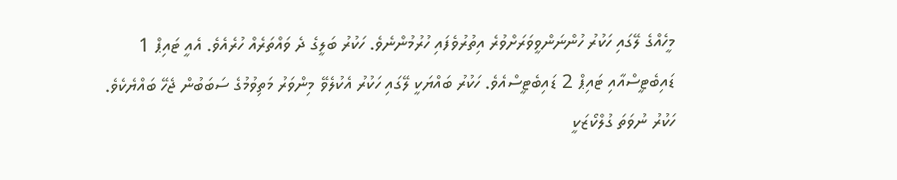މީހެއްގެ ލޭގައި ހަކުރު ހުންނަންވީވަރަށްވުރެ އިތުރުވެފައި ހުރުމުންނެވެ. ހަކުރު ބަލީގެ ދެ ވައްތަރެއް ހުރެއެވެ. އެއީ ޓައިޕް 1 ޑައިބެޓީސްއާއި ޓައިޕް 2 ޑައިބެޓީސްއެވެ. ހަކުރު ބައްޔަކީ ލޭގައި ހަކުރު އެކުލެވޭ މިންވަރު މަތިވުމުގެ ސަބަބުން ޖެހޭ ބައްޔެކެވެ. ހަކުރު ނުވަތަ ގުލްކޯޒަކީ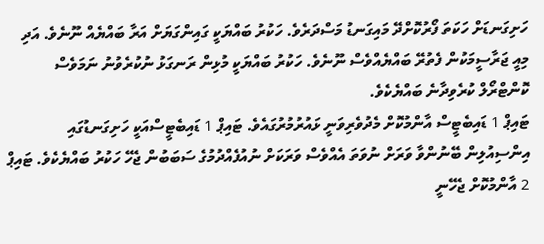ހަށިގަނޑަށް ހަކަތަ ފޯރުކޮށްދޭ މައިގަނޑު މަސްދަރެވެ. ހަކުރު ބައްޔަކީ ގައިންގަޔަށް އަރާ ބައްޔެއް ނޫނެވެ. އަދި މިއީ ޖަރާސީމަކުން ފެތުރޭ ބައްޔެއްވެސް ނޫނެވެ. ހަކުރު ބައްޔަކީ މުޅިން ރަނގަޅު ނުކުރެވުނު ނަމަވެސް ކޮންޓްރޯލް ކުރެވިދާނެ ބައްޔެކެވެ.
ޓައިޕް 1 ޑައިބެޓީސް އާންމުކޮށް މެދުވެރިވަނީ ޅައުރުމުރުގައެވެ. ޓައިޕް 1 ޑައިބެޓީސްއަކީ ހަށިގަނޑުގައި އިންސިއުލިން ބޭނުންވާ ވަރަށް ނުވަތަ އެއްވެސް ވަރަކަށް ނުއުފެއްދުމުގެ ސަބަބުން ޖެހޭ ހަކުރު ބައްޔެކެވެ. ޓައިޕް 2 އާންމުކޮށް ޖެހޭނީ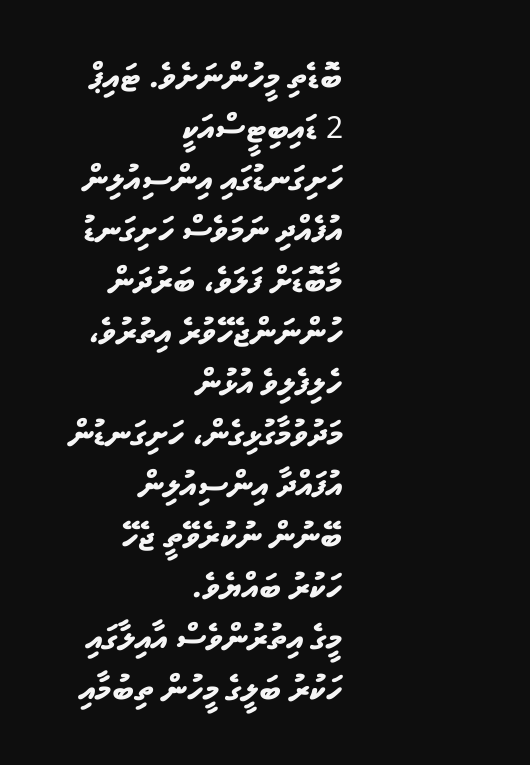ބޮޑެތި މީހުންނަށެވެ. ޓައިޕް 2 ޑައިބިޓީސްއަކީ ހަށިގަނޑުގައި އިންސިއުލިން އުފެއްދި ނަމަވެސް ހަށިގަނޑު މާބޮޑަށް ފަލަވެ، ބަރުދަން ހުންނަންޖެހޭވުރެ އިތުރުވެ، ހެލިފެލިވެ އުޅުން މަދުވުމާގުޅިގެން، ހަށިގަނޑުން އުފައްދާ އިންސިއުލިން ބޭނުން ނުކުރެވޭތީ ޖެހޭ ހަކުރު ބައްޔެވެ.
މީގެ އިތުރުންވެސް އާއިލާގައި ހަކުރު ބަލީގެ މީހުން ތިބުމާއި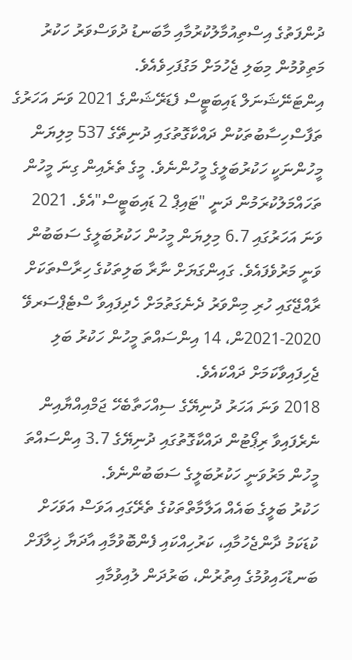ދުންފަތުގެ އިސްތިއުމާލުކުރުމާއި މާބަނޑު ދުވަސްވަރު ހަކުރު މަތިވުމުން މިބަލި ޖެހުމަށް މަގުފަހިވެއެވެ.
އިންޓަނޭޝަނަލް ޑައިބަޓީސް ފެޑަރޭޝަންގެ 2021 ވަނަ އަހަރުގެ ތަފާސްހިސާބުތަކުން ދައްކާގޮތުގައި ދުނިތޭގެ 537 މިލިޔަން މީހުންނަކީ ހަކުރުބަލީގެ މީހުންނެވެ. މީގެ ތެރެއިން ގިނަ މީހުން ތަހައްމަލުކުރަމުން ދަނީ "ޓައިޕް 2 ޑައިބަޓީސް"އެވެ. 2021 ވަނަ އަހަރުގައި 6.7 މިލިޔަން މީހުން ހަކުރުބަލީގެ ސަބަބުން ވަނީ މަރުވެފައެވެ. ގައިންގަޔަށް ނާރާ ބަލިތަކުގެ ހިރާސްތަކަށް ރާއްޖޭގައި ހުރި މިންވަރު ދެނެގަތުމަށް ހެދިފައިވާ ސްޓެޕްސަރވޭ 2020-2021ން، 14 އިންސައްތަ މީހުން ހަކުރު ބަލި ޖެހިފައިވާކަމަށް ދައްކައެވެ.
2018 ވަނަ އަހަރު ދުނިޔޭގެ ސިއްހަތާބެހޭ ޖަމްއިއްޔާއިން ނެރެފައިވާ ރިޕޯޓުން ދައްކާގޮތުގައި ދުނިޔޭގެ 3.7 އިންސައްތަ މީހުން މަރުވަނީ ހަކުރުބަލީގެ ސަބަބުންނެވެ.
ހަކުރު ބަލީގެ ބައެއް އަލާމާތްތަކުގެ ތެރޭގައި އަވަސް އަވަހަށް ކުޑަކަމު ދާންޖެހުމާއި، ކަރުހިއްކައި ފެންބޮވުމާއި އާދަޔާ ޚިލާފަށް ބަނޑުހައިވުމުގެ އިތުރުން، ބަރުދަން ލުއިވުމާއި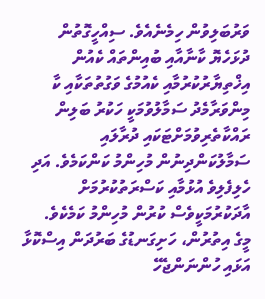ވަރުބަލިވުން ހިމެނެއެވެ. ސިއްހީގޮތުން ދުޅަހެޔޮ ކާނާއާއި ބުއިންތައް ކެއުން އިޚްތިޔާރުކުރުމާއި ކެއުމުގެ ވަގުތުތަކާއި ކާ މިންވަރާމެދު ސަމާލުވުމަކީ ހަކުރު ބަލިން ރައްކާތެރިވުމަށްޓަކައި ދުރާލައި ސަމާލުކަންދިނުން މުހިންމު ކަންކަމެވެ. އަދި ހެލިފެލިވެ އުޅުމާއި ކަސްރަތުކުރުމަށް އާދަކުރުމަކީވެސް ކުރުން މުހިންމު ކަމެކެވެ.
މީގެ އިތުރުން، ހަށިގަނޑުގެ ބަރުދަން އިސްކޮޅާ އަޅައި ހުންނަންޖެހޭ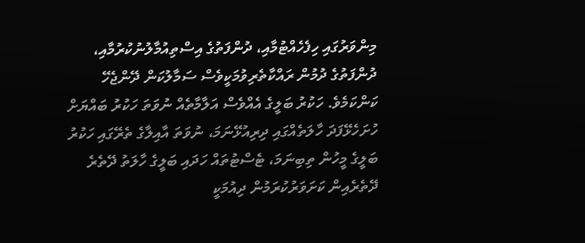މިންވަރުގައި ހިފެހެއްޓުމާއި، ދުންފަތުގެ އިސްތިއުމާލުނުކުރުމާއި، ދުންފަތުގެ ދުމުން ރައްކާތެރިވުމަކީވެސް ސަމާލުކަން ދޭންޖެހޭ ކަންކަމެވެ. ހަކުރު ބަލީގެ އެއްވެސް އަލާމާތެއް ނުވަތަ ހަކުރު ބައްޔަށް ހުށަހެޅޭފަދަ ހާލަތެއްގައި ދިރިއުޅޭނަމަ، ނުވަތަ އާއިލާގެ ތެރޭގައި ހަކުރު ބަލީގެ މީހުން ތިބިނަމަ، ޓެސްޓުތައް ހަދައި ބަލީގެ ހާލަތު ދޭތެރެ ދޭތެރެއިން ކަށަވަރުކުރަމުން ދިއުމަކީ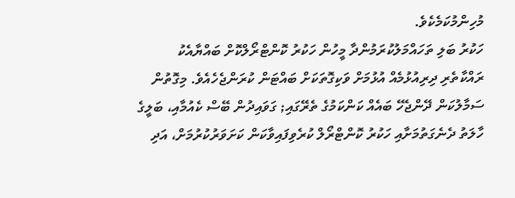މުހިންމުކަމެކެވެ.
ހަކުރު ބަލި ތަހައްމަލުކުރަމުންދާ މީހުން ހަކުރު ކޮންޓްރޯލްކޮށް ބައްޔާއެކު ރައްކާތެރި ދިރިއުޅުމެއް އުޅުމަށް ވަކިގޮތަކަށް ބައްޓަން ކުރަންޖެހެއެވެ. މިގޮތުން ސަމާލުކަން ދޭންޖެހޭ ބައެއް ކަންކަމުގެ ތެރޭގައި; ގަވައިދުން ބޭސް ކެއުމާއި، ބަލީގެ ހާލަތު ދެނެގަތުމަށާއި ހަކުރު ކޮންޓްރޯލް ކުރެވިފައިވާކަން ކަށަވަރުކުރުމަށް، އަދި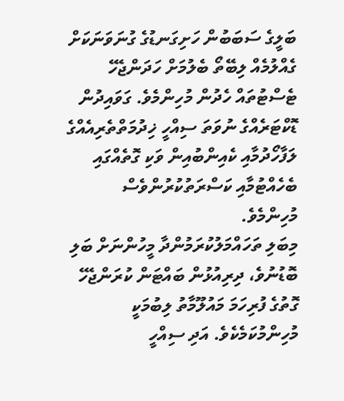ބަލީގެ ސަބަބުން ހަށިގަނޑުގެ ގުނަވަނަކަށް ގެއްލުމެއް ލިބޭތޯ ބެލުމަށް ހަދަންޖެހޭ ޓެސްޓުތައް ހެދުން މުހިންމެވެ. ގަވައިދުން ޑޮކްޓަރެއްގެ ނުވަތަ ސިއްހީ ޚިދުމަތްތެރިއެއްގެ ލަފާހޯދުމާއި ކެއިންބުއިން ވަކި ގޮތެއްގައި ބެހެއްޓުމާއި ކަސްރަތުކުރުންވެސް މުހިންމެވެ.
މިބަލި ތަހައްމަލުކުރަމުންދާ މީހުންނަށް ބަލި ބޮޑުނުވެ، ދިރިއުޅުން ބައްޓަން ކުރަންޖެހޭ ގޮތުގެ ފުރިހަމަ މައުލޫމާތު ލިބުމަކީ މުހިންމުކަމެކެވެ. އަދި ސިއްހީ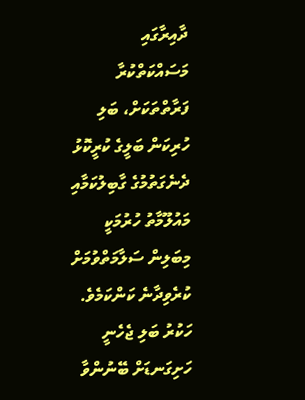ދާއިރާގައި މަސައްކަތްކުރާ ފަރާތްތަކަށް، ބަލި ހުރިކަން ބަލީގެ ކުރީކޮޅު ދެނެގަތުމުގެ ގާބިލުކަމާއި މައުލޫމާތު ހުރުމަކީ މިބަލިން ސަލާމަތްވުމަށް ކުރެވިދާނެ ކަންކަމެވެ.
ހަކުރު ބަލި ޖެހެނީ ހަށިގަނޑަށް ބޭނުންވާ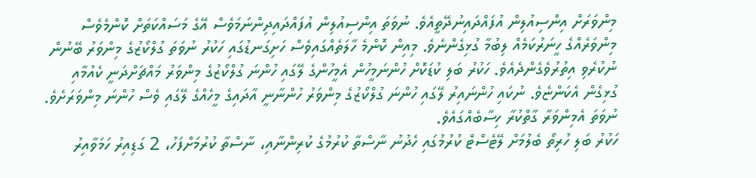މިންވަރަށް އިންސިއުލިން އުފައްދައިނުދޭތީއެވެ. ނުވަތަ އިންސިއުލިން އުފައްދައިދިންނަމަވެސް އޭގެ މަސައްކަތަށް ކޮންމެވެސް މިންވަރެއްގެ ހީނަރުކަމެއް ލިބުމާ ގުޅިގެންނެވެ. މިއިން ކޮންމެ ހާލަތެއްގައިވެސް ހަށިގަނޑުގައި ހަކުރު ނުވަތަ ގުލްކޯޒުގެ މިންވަރު ބޭނުން ނުކުރެވި އިތުރުވެގެންދެއެވެ. ހަކުރު ބަލި ކުޑަކޮށް ހުންނަމީހުން އެމީހުންގެ ލޭގައި ހުންނަ ގުލްކޯޒުގެ މިންވަރު މައްޗަށްދަނީ ކެއުމާއި ގުޅިގެން އެކަންޏެވެ. ނުކައި ހުންނައިރު ލޭގައި ހުންނަ ގުލްކޯޒުގެ މިންވަރު ހުންނާނީ އާދައިގެ މީހެއްގެ ލޭގައި ވެސް ހުންނަ މިންވަރަށެވެ. ނުވަތަ އެމިންވަރާ ގާތްކުރާ ހިސާބެއްގައެވެ.
ހަކުރު ބަލި ހުރިތޯ ބެލުމަށް ލޭޓެސްޓް ކުރުމުގައި ހެދުނު ނާސްތާ ކުރުމުގެ ކުރިންނާއި، ނާސްތާ ކުރުމަށްފަހު، 2 ގަޑިއިރު ހަމަވާއިރު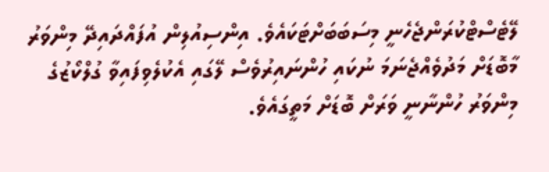ލޭޓެސްޓްކުރަންޖެހެނީ މިސަބަބަށްޓަކައެވެ. އިންސިއުލިން އުފައްދައިދޭ މިންވަރު މާބޮޑަށް މަދުވެއްޖެނަމަ ނުކައި ހުންނައިރުވެސް ލޭގައި އެކުލެވިފައިވާ ގުލްކޯޒުގެ މިންވަރު ހުންނާނީ ވަރަށް ބޮޑަށް މަތީގައެވެ.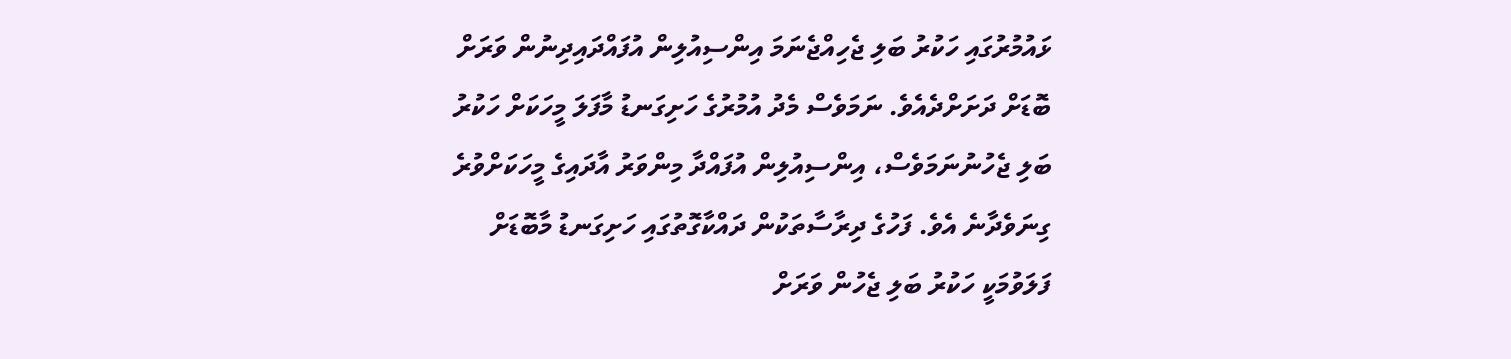ޅައުމުރުގައި ހަކުރު ބަލި ޖެހިއްޖެނަމަ އިންސިއުލިން އުފައްދައިދިނުން ވަރަށް ބޮޑަށް ދަށަށްދެއެވެ. ނަމަވެސް މެދު އުމުރުގެ ހަށިގަނޑު މާފަލަ މީހަކަށް ހަކުރު ބަލި ޖެހުނުނަމަވެސް، އިންސިއުލިން އުފައްދާ މިންވަރު އާދައިގެ މީހަކަށްވުރެ ގިނަވެދާނެ އެވެ. ފަހުގެ ދިރާސާތަކުން ދައްކާގޮތުގައި ހަށިގަނޑު މާބޮޑަށް ފަލަވުމަކީ ހަކުރު ބަލި ޖެހުން ވަރަށް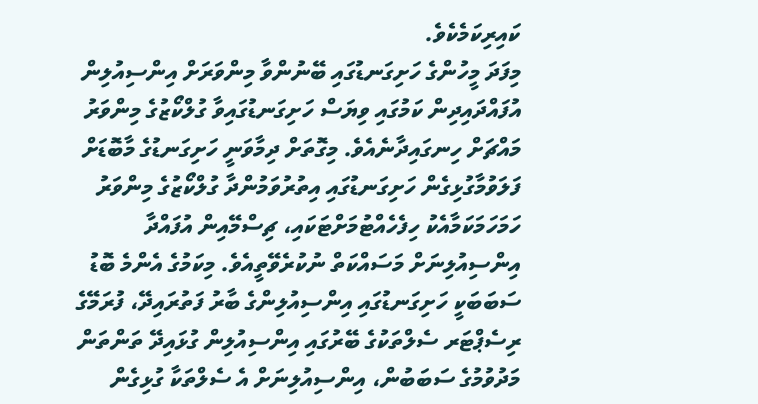ކައިރިކަމެކެވެ.
މިފަދަ މީހުންގެ ހަށިގަނޑުގައި ބޭނުންވާ މިންވަރަށް އިންސިއުލިން އުފައްދައިދިން ކަމުގައި ވިޔަސް ހަށިގަނޑުގައިވާ ގުލްކޯޒުގެ މިންވަރު މައްޗަށް ހިނގައިދާނެއެވެ. މިގޮތަށް ދިމާވަނީ ހަށިގަނޑުގެ މާބޮޑަށް ފަލަވުމާގުޅިގެން ހަށިގަނޑުގައި އިތުރުވަމުންދާ ގުލްކޯޒުގެ މިންވަރު ހަމަހަމަކަމާއެކު ހިފެހެއްޓުމަށްޓަކައި، ޗިސްމޭއިން އުފައްދާ އިންސިއުލިނަށް މަސައްކަތް ނުކުރެވޭތީއެވެ. މިކަމުގެ އެންމެ ބޮޑު ސަބަބަކީ ހަށިގަނޑުގައި އިންސިއުލިންގެ ބާރު ފަތުރައިދޭ، ފުރަމޭގެ ރިސެޕްޓަރ ސެލްތަކުގެ ބޭރުގައި އިންސިއުލިން ގުޅައިދޭ ތަންތަން މަދުވުމުގެ ސަބަބުން، އިންސިއުލިނަށް އެ ސެލްތަކާ ގުޅިގެން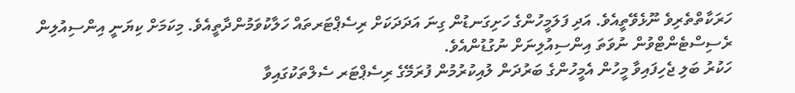ހަރަކާތްތެރިވެ ނޫޅެވޭތީއެވެ. އަދި ފަލަމީހުންގެ ހަށިގަނޑުން ގިނަ އަދަދަކަށް ރިސެޕްޓަރތައް ހަލާކުވަމުންދާތީއެވެ. މިކަމަށް ކިޔަނީ އިންސިއުލިން ރެސިސްޓެންޓްވުން ނުވަތަ އިންސިއުލިނަށް ނުގުޑުންއެވެ.
ހަކުރު ބަލި ޖެހިފައިވާ މީހުން އެމީހުންގެ ބަރުދަން ލުއިކުރުމުން ފުރަމޭގެ ރިސެޕްޓަރ ސެލްތަކުގައިވާ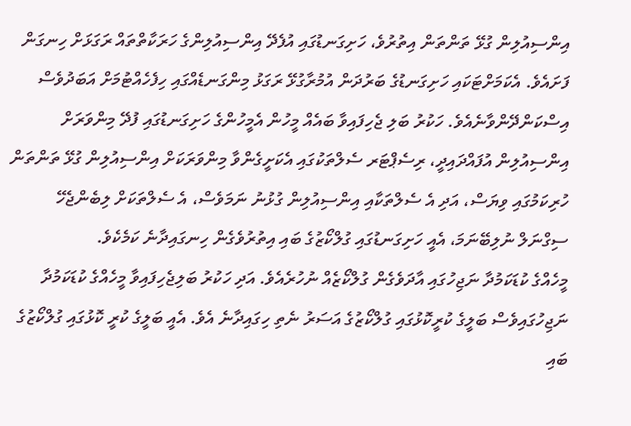އިންސިއުލިން ގުޅޭ ތަންތަން އިތުރުވެ، ހަށިގަނޑުގައި އުފެދޭ އިންސިއުލިންގެ ހަރަކާތްތައް ރަގަޅަށް ހިނގަން ފަށައެވެ. އެކަމަށްޓަކައި ހަށިގަނޑުގެ ބަރުދަން އުމުރާގުޅޭ ރަގަޅު މިންގަނޑެއްގައި ހިފެހެއްޓުމަށް އަބަދުވެސް އިސްކަންދޭންވާނެއެވެ. ހަކުރު ބަލި ޖެހިފައިވާ ބައެއް މީހުން އެމީހުންގެ ހަށިގަނޑުގައި ފުދޭ މިންވަރަށް އިންސިއުލިން އުފައްދައިދީ، ރިސެޕްޓަރ ސެލްތަކުގައި އެކަށީގެންވާ މިންވަރަކަށް އިންސިއުލިން ގުޅޭ ތަންތަން ހުރިކަމުގައި ވިޔަސް، އަދި އެ ސެލްތަކާއި އިންސިއުލިން ގުޅުނު ނަމަވެސް، އެ ސެލްތަކަށް ލިބެންޖެހޭ ސިގްނަލް ނުލިބޭނަމަ، އެއީ ހަށިގަނޑުގައި ގުލްކޯޒުގެ ބައި އިތުރުވެގެން ހިނގައިދާނެ ކަމެކެވެ.
މީހެއްގެ ކުޑަކަމުދާ ނަޖިހުގައި އާދަވެގެން ގުލްކޯޒެއް ނުހުރެއެވެ. އަދި ހަކުރު ބަލިޖެހިފައިވާ މީހެއްގެ ކުޑަކަމުދާ ނަޖިހުގައިވެސް ބަލީގެ ކުރީކޮޅުގައި ގުލްކޯޒުގެ އަސަރު ނެތި ހިގައިދާނެ އެވެ. އެއީ ބަލީގެ ކުރީ ކޮޅުގައި ގުލްކޯޒުގެ ބައި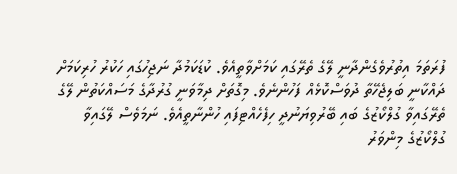ފުރަތަމަ އިތުރުވެގެންދާނީ ލޭގެ ތެރޭގައި ކަމަށްވާތީއެވެ. ކުޑަކަމުދާ ނަޖިހުގައި ހަކުރު ހުރިކަމަށް ދައްކާނީ ބަލިޖެހޭތާ ދުވަސްކޮޅެއް ފަހުންނެވެ. މިގޮތަށް ދިމާވަނީ ގުރުދާގެ މަސައްކަތުން ލޭގެ ތެރޭގައިވާ ގުލްކޯޒުގެ ބައި ބޭރުވިޔަނުދީ ހިފެހެއްޓިފައި ހުންނާތީއެވެ. ނަމަވެސް ލޭގައިވާ ގުލްކޯޒުގެ މިންވަރު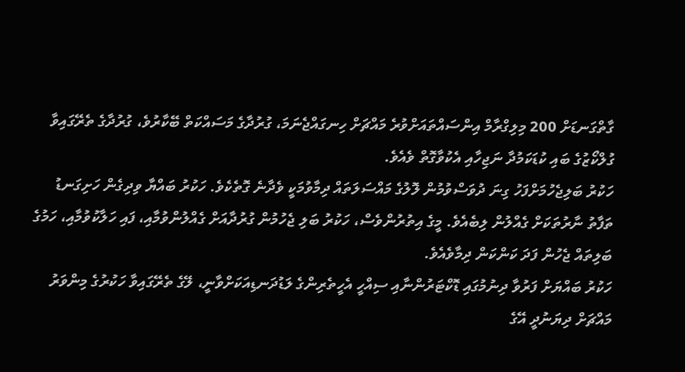ގާތްގަނޑަށް 200 މިލިގްރާމް އިންސައްތައަށްވުރެ މައްޗަށް ހިނގައްޖެނަމަ، ގުރުދާގެ މަސައްކަތް ބޭކާރުވެ، ގުރުދާގެ ތެރޭގައިވާ ގުލްކޯޒުގެ ބައި ކުޑަކަމުދާ ނަޖިހާއި އެކުވާގޮތް ވެއެވެ.
ހަކުރު ބަލިޖެހުމަށްފަހު ގިނަ ދުވަސްވުމުން ލޮލުގެ މައްސަލަތައް ދިމާވުމަކީ ވެދާނެ ގޮތެކެވެ. ހަކުރު ބައްޔާ ވިދިގެން ހަށިގަނޑު ތަފާތު ނާރުތަކަށް ގެއްލުން ލިބެއެވެ. މީގެ އިތުރުންވެސް، ހަކުރު ބަލި ޖެހުމުން ގުރުދާއަށް ގެއްލުންވުމާއި، ފައި ހަލާކުވުމާއި، ހަމުގެ ބަލިތައް ޖެހުން ފަދަ ކަންކަން ދިމާވެއެވެ.
ހަކުރު ބައްޔަށް ފަރުވާ ދިނުމުގައި ޑޮކްޓަރުންނާއި ސިއްހީ އެހީތެރިންގެ ލަޑުދަނޑިއަކަށްވާނީ، ލޭގެ ތެރޭގައިވާ ހަކުރުގެ މިންވަރު މައްޗަށް ދިޔަނުދީ އޭގެ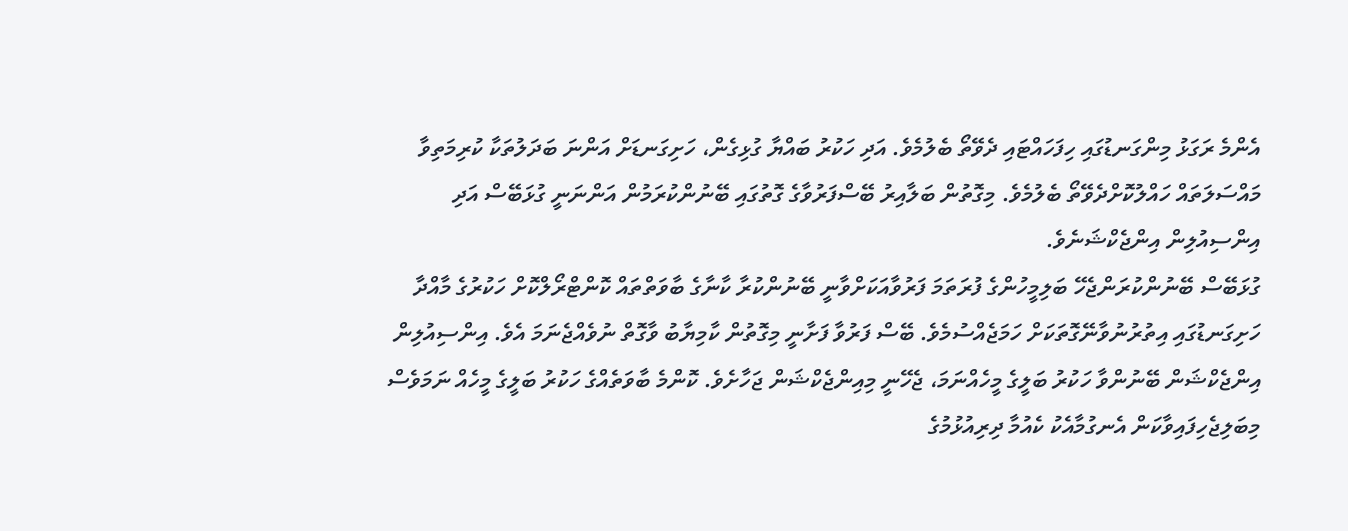އެންމެ ރަގަޅު މިންގަނޑުގައި ހިފަހައްޓައި ދެވޭތޯ ބެލުމެވެ. އަދި ހަކުރު ބައްޔާ ގުޅިގެން، ހަށިގަނޑަށް އަންނަ ބަދަލުތަކާ ކުރިމަތިވާ މައްސަލަތައް ހައްލުކޮށްދެވޭތޯ ބެލުމެވެ. މިގޮތުން ބަލާއިރު ބޭސްފަރުވާގެ ގޮތުގައި ބޭނުންކުރަމުން އަންނަނީ ގުޅަބޭސް އަދި އިންސިއުލިން އިންޖެކްޝަނެވެ.
ގުޅަބޭސް ބޭނުންކުރަންޖެހޭ ބަލިމީހުންގެ ފުރަތަމަ ފަރުވާއަކަށްވާނީ ބޭނުންކުރާ ކާނާގެ ބާވަތްތައް ކޮންޓްރޯލްކޮށް ހަކުރުގެ މާއްދާ ހަށިގަނޑުގައި އިތުރުނުވާނޭގޮތަކަށް ހަމަޖެއްސުމެވެ. ބޭސް ފަރުވާ ފަށާނީ މިގޮތުން ކާމިޔާބު ވާގޮތް ނުވެއްޖެނަމަ އެވެ. އިންސިއުލިން އިންޖެކްޝަން ބޭނުންވާ ހަކުރު ބަލީގެ މީހެއްނަމަ، ޖެހޭނީ މިއިންޖެކްޝަން ޖަހާށެވެ. ކޮންމެ ބާވަތެއްގެ ހަކުރު ބަލީގެ މީހެއް ނަމަވެސް މިބަލިޖެހިފައިވާކަން އެނގުމާއެކު ކެއުމާ ދިރިއުޅުމުގެ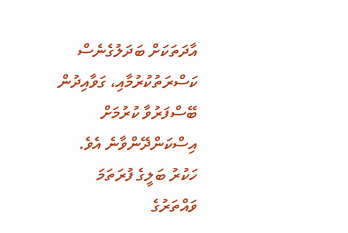އާދަތަކަށް ބަދަލުގެނެސް ކަސްރަތުކުރުމާއި، ގަވާއިދުން ބޭސްފަރުވާ ކުރުމަށް އިސްކަންދޭންވާނެ އެވެ.
ހަކުރު ބަލީގެ ފުރަތަމަ ވައްތަރުގެ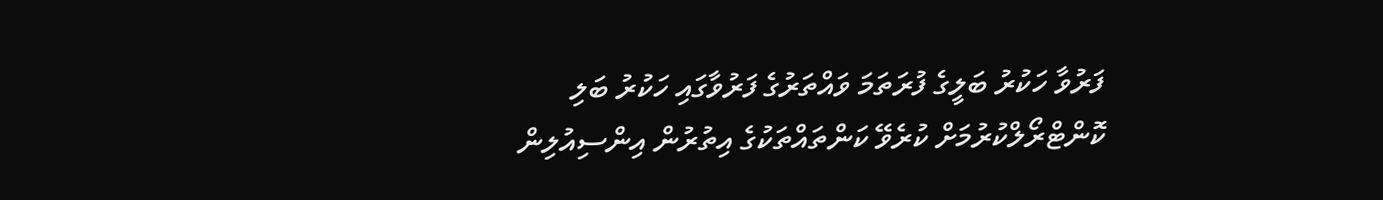ފަރުވާ ހަކުރު ބަލީގެ ފުރަތަމަ ވައްތަރުގެ ފަރުވާގައި ހަކުރު ބަލި ކޮންޓްރޯލްކުރުމަށް ކުރެވޭ ކަންތައްތަކުގެ އިތުރުން އިންސިއުލިން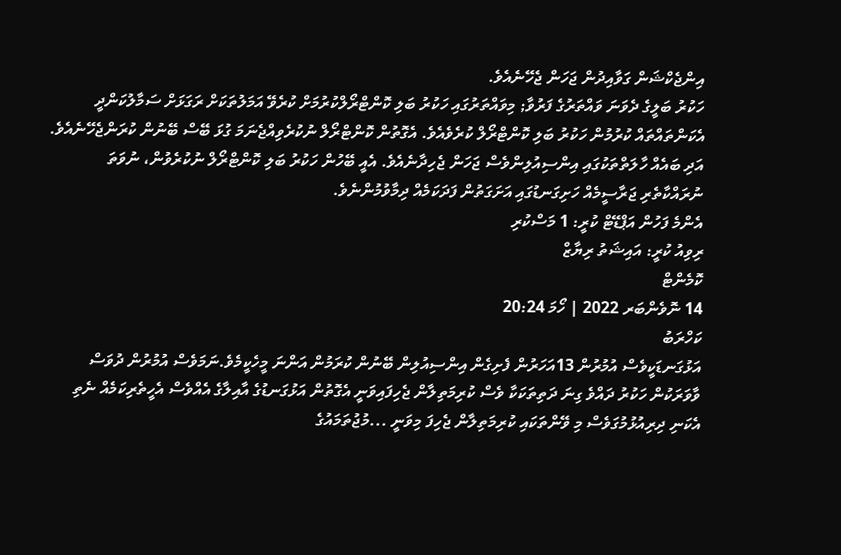އިންޖެކްޝަން ގަވާއިދުން ޖަހަން ޖެހޭނެއެވެ.
ހަކުރު ބަލީގެ ދެވަނަ ވައްތަރުގެ ފަރުވާ; މިވައްތަރުގައި ހަކުރު ބަލި ކޮންޓްރޯލްކުރުމަށް ކުރެވޭ އަމަލުތަކަށް ރަގަޅަށް ސަމާލުކަންދީ އެކަންތައްތައް ކުރުމުން ހަކުރު ބަލި ކޮންޓްރޯލް ކުރެވެއެވެ. އެގޮތުން ކޮންޓްރޯލް ނުކުރެވިއްޖެނަމަ ގުޅަ ބޭސް ބޭނުން ކުރަންޖެހޭނެއެވެ. އަދި ބައެއް ހާލަތްތަކުގައި އިންސިއުލިންވެސް ޖަހަން ޖެހިދާނެއެވެ. އެއީ ބޭހުން ހަކުރު ބަލި ކޮންޓްރޯލް ނުކުރެވުން، ނުވަތަ ނުރައްކާތެރި ޖަރާސީމެއް ހަށިގަނޑުގައި އަށަގަތުން ފަދަކަމެއް ދިމާވުމުންނެވެ.
އެންމެ ފަހުން އަޕްޑޭޓް ކުރީ: 1 މަސްކުރި
ރިވިއު ކުރީ: އައިޝަތު ރިޔާޒް
ކޮމެންޓް
14 ނޮވެންބަރ 2022 | ހޯމަ 20:24
ކަހްރަބު
އަޅުގަނޑަކީވެސް އުމުރުން 13އަހަރުން ފެށިގެން އިންސިއުލިން ބޭނުން ކުރަމުން އަންނަ މީހެކީމެވެ.ނަމަވެސް އުމުރުން ދުވަސް ވާވަރަކުން ހަކުރު ދައްވެ ގިނަ ދަތިތަކަކާ ވެސް ކުރިމަތިލާން ޖެހިފައިވަނީ އެގޮތުން އަޅުގަނޑުގެ އާއިލާގެ އެއްވެސް އެހީތެރިކަމެއް ނެތި އެކަނި ދިރިއުޅުމުގަވެސް މި ވޭންތަކައި ކުރިމަތިލާން ޖެހިފަ މިވަނީ ...މުޖުތަމައުގެ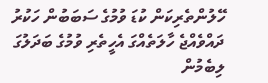ހޭލުންތެރިކަން ކުޑަ ވުމުގެ ސަބަބުން ހަކުރު ދައްވެއްޖެ ހާލަތެއްގަ އެހީތެރި ވުމުގެ ބަދަލުގަ ލިބެމުން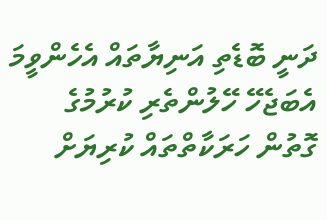ދަނީ ބޮޑެތި އަނިޔާތައް އެހެންވީމަ އެބަޖެހޭ ހޭލުންތެރި ކުރުމުގެ ގޮތުން ހަރަކާތްތައް ކުރިޔަށް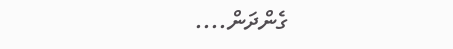ގެންދަން....